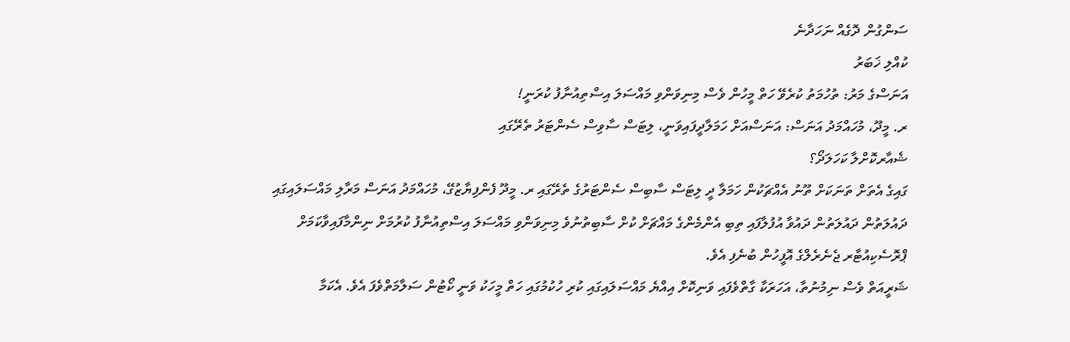ސަންގުން ދޮގެއް ނަހަދާނެ
ކުއްލި ޚަބަރު
އަނަސްގެ މަރު: ތުހުމަތު ކުރެވޭ ހަތް މީހުން ވެސް މިނިވަންވި މައްސަލަ އިސްތިއުނާފު ކުރަނީ!
ރ. މީދޫ، މުހައްމަދު އަނަސް: އަނަސްއަށް ހަމަލާދީފައިވަނީ، ލިޓަސް ސާވިސް ސެންޓަރު ތެރޭގައި
ޝެއާރކޮށްލާ ކަހަލަދޯ؟
ގައިގެ އެތަށް ތަނަކަށް ތޫނު އެއްޗަކުން ހަމަލާ ދީ ލިޓަސް ސާބިސް ސެންޓަރުގެ ތެރޭގައި ރ. މީދޫ ފެންފިޔާޒުގޭ، މުހައްމަދު އަނަސް މަރާލި މައްސަލައިގައި ދައުލަތުން ދައުލަތުން ދައުވާ އުފުލާފައި ތިބި އެންމެންގެ މައްޗަށް ކުށް ސާބިތުނުވެ މިނިވަންވި މައްސަލަ އިސްތިއުނާފު ކުރުމަށް ނިންމާފައިވާކަމަށް ޕްރޮސެކިއުޓާރ ޖެނެރެލްގެ އޮފީހުން ބުނެފި އެވެ.
ޝަރީއަތް ވެސް ނިމުނުތާ، އަހަރަކާ ގާތްވެފައި ވަނިކޮށް އިއްޔެ މައްސަލައިގައި ކުރި ހުކުމުގައި ހަތް މީހަކު ވަނީ ކޯޓުން ސަލާމަތްވެފަ އެވެ. އެކަމާ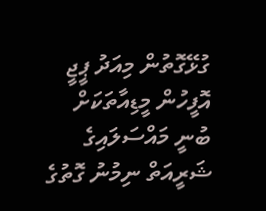ގުޅޭގޮތުން މިއަދު ޕީޖީ އޮފީހުން މީޑިއާތަކަށް ބުނީ މައްސަލައިގެ ޝަރީއަތް ނިމުނު ގޮތުގެ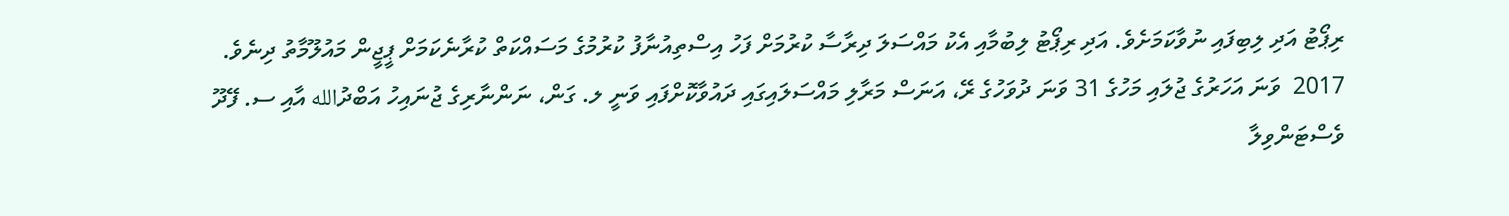ރިޕޯޓު އަދި ލިބިފައި ނުވާކަމަށެވެ. އަދި ރިޕޯޓު ލިބުމާއި އެކު މައްސަލަ ދިރާސާ ކުރުމަށް ފަހު އިސްތިއުނާފު ކުރުމުގެ މަސައްކަތް ކުރާނެކަމަށް ޕީޖީން މައުލޫމާތު ދިނެވެ.
2017  ވަނަ އަހަރުގެ ޖުލައި މަހުގެ 31 ވަނަ ދުވަހުގެ ރޭ، އަނަސް މަރާލި މައްސަލައިގައި ދައުވާކޮށްފައި ވަނީ ލ. ގަން، ނަންނާރިގެ ޖުނައިހު އަބްދުالله އާއި ސ. ފޭދޫ ވެސްޓަންވިލާ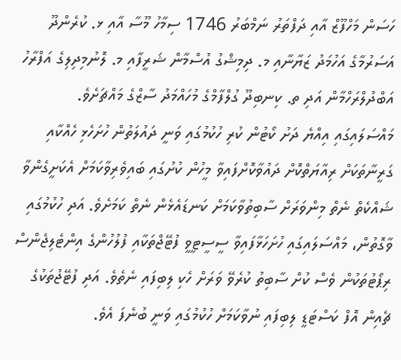ހަސަން މަހްފޫޒް އާއި ދަފްތަރު ނަމްބަރު 1746 ސިމާހު މޫސާ އާއި ޅ. ކުރެންދޫ އަސަރުމާގެ އަހުމަދު ޒަޔާނާއި މ. ދިމިޝްގު އުސްމާން ޝަރީފާއި މ. ލޮނުމިދިލިގެ އަފްރާހު އަބްދުލްރަހްމާން އަދި ތ. ކިނބިދޫ ގުލްފާމްގެ މުހައްމަދު ސާޒްގެ މައްޗަށެވެ.
މައްސަލައިގައި އިއްޔެ ދަށު ކޯޓުން ކުރި ހުކުމުގައި ވަނީ ދައުލަތުން ހުށަހެޅި ހެއްކާއި ގަރީނާތަކަށް ރިއާޔަތްކޮށް ދައުވާކޮށްފައިވާ މީހުން ކުށުގައި ބައިވެރިވާކަމަށް އެކަށީގެންވާ ޝައްކެތް ނެތް މިންވަރަށް ސާބިތުވާކަމަށް ކަނޑައެޅެން ނެތް ކަމަށެވެ. އަދި ހުކުމުގައި ވާގޮތުން، މައްސަލައިގައި ހުށަހަޅާފައިވާ ސީސީޓީވީ ފުޓޭޖްތަކާއި ފުލުހުންގެ އިންޓެލިޖެންސް ރިޕޯޓުތަކުން ވެސް ކުށް ސާބިތު ކުރެވޭ ވަރަށް ހެކި ލިބިފައި ނެތެވެ. އަދި ފުޓޭޖުތަކުގެ ޗެއިން އޮފް ކަސްޓަޑީ ލިބިފައި ނުވާކަމަށް ހުކުމުގައި ވަނީ ބުނެފަ އެވެ.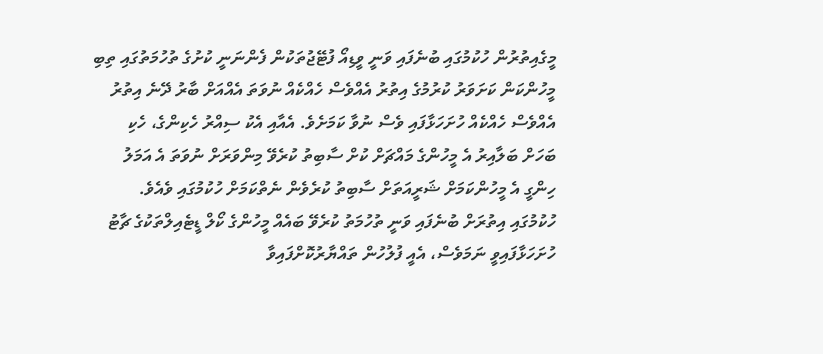މީގެއިތުރުން ހުކުމުގައި ބުނެފައި ވަނީ ވީޑިއޯ ފުޓޭޖުތަކުން ފެންނަނީ ކުށުގެ ތުހުމަތުގައި ތިބި މީހުންކަން ކަށަވަރު ކުރުމުގެ އިތުރު އެއްވެސް ހެއްކެއް ނުވަތަ އެއްއަށް ބާރު ދޭނެ އިތުރު އެއްވެސް ހެއްކެއް ހުށަހަޅާފައި ވެސް ނުވާ ކަމަށެވެ. އެއާއި އެކު ސިއްރު ހެކިންގެ، ހެކި ބަހަށް ބަލާއިރު އެ މީހުންގެ މައްޗަށް ކުށް ސާބިތު ކުރެވޭ މިންވަރަށް ނުވަތަ އެ އަމަލު ހިންގީ އެ މީހުންކަމަށް ޝަރީއަތަށް ސާބިތު ކުރެވެން ނެތްކަމަށް ހުކުމުގައި ވެއެވެ.
ހުކުމުގައި އިތުރަށް ބުނެފައި ވަނީ ތުހުމަތު ކުރެވޭ ބައެއް މީހުންގެ ކޯލް ޑީޓެއިލްތަކުގެ ޗާޓު ހުށަހަޅާފައިވީ ނަމަވެސް، އެއީ ފުލުހުން ތައްޔާރުކޮށްފައިވާ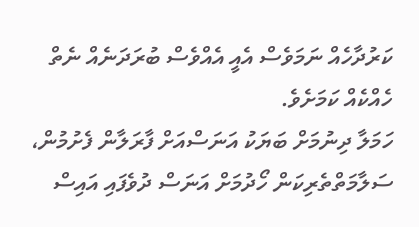ކަރުދާހެއް ނަމަވެސް އެއީ އެއްވެސް ބުރަދަނެއް ނެތް ހެއްކެއް ކަމަށެވެ.
ހަމަލާ ދިނުމަށް ބަޔަކު އަނަސްއަށް ފާރަލާން ފެށުމުން، ސަލާމަތްތެރިކަން ހޯދުމަށް އަނަސް ދުވެފައި އައިސް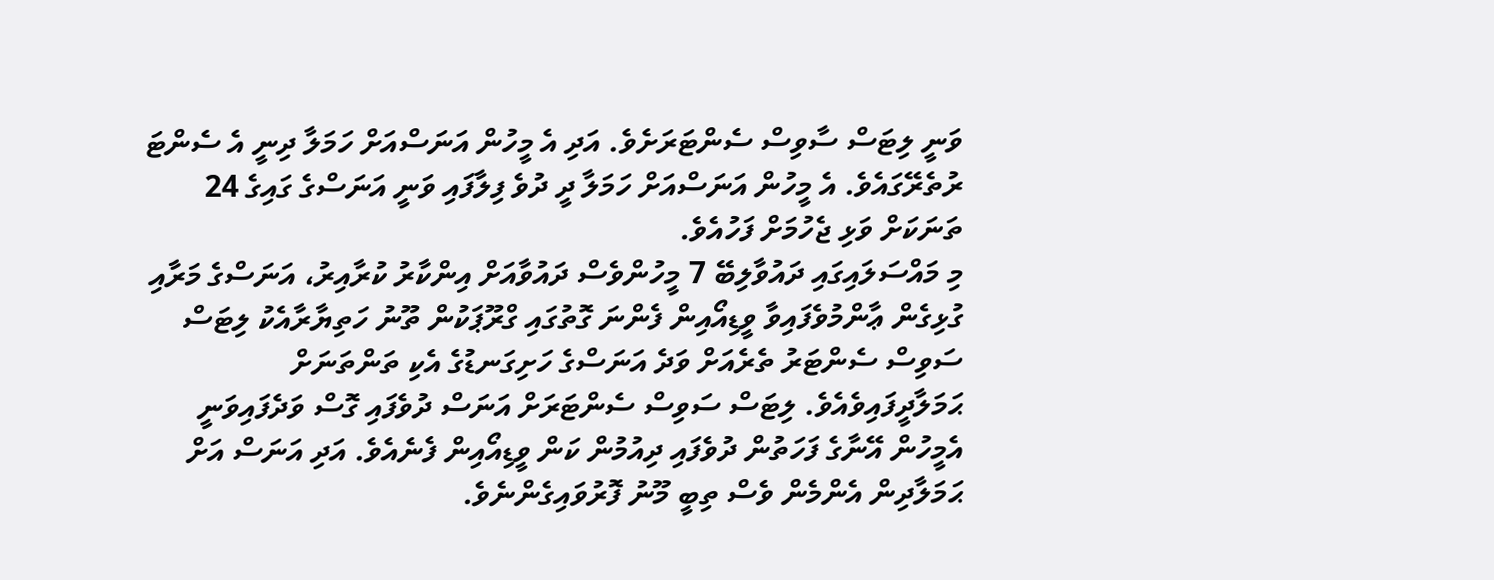ވަނީ ލިޓަސް ސާވިސް ސެންޓަރަށެވެ. އަދި އެ މީހުން އަނަސްއަށް ހަމަލާ ދިނީ އެ ސެންޓަ ރުތެރޭގައެވެ. އެ މީހުން އަނަސްއަށް ހަމަލާ ދީ ދުވެ ފިލާފައި ވަނީ އަނަސްގެ ގައިގެ 24 ތަނަކަށް ވަޅި ޖެހުމަށް ފަހުއެވެ.
މި މައްސަލައިގައި ދައުވާލިބޭ 7 މީހުންވެސް ދައުވާއަށް އިންކާރު ކުރާއިރު، އަނަސްގެ މަރާއި ގުޅިގެން ޢާންމުވެފައިވާ ވީޑިއޯއިން ފެންނަ ގޮތުގައި ގްރޫޕަކުން ތޫނު ހަތިޔާރާއެކު ލިޓަސް ސަވިސް ސެންޓަރު ތެރެއަށް ވަދެ އަނަސްގެ ހަށިގަނޑުގެ އެކި ތަންތަނަށް ޙަމަލާދީފައިވެއެވެ. ލިޓަސް ސަވިސް ސެންޓަރަށް އަނަސް ދުވެފައި ގޮސް ވަދެފައިވަނީ އެމީހުން އޭނާގެ ފަހަތުން ދުވެފައި ދިއުމުން ކަން ވީޑިއޯއިން ފެނެއެވެ. އަދި އަނަސް އަށް ޙަމަލާދިން އެންމެން ވެސް ތިބީ މޫނު ފޮރުވައިގެންނެވެ.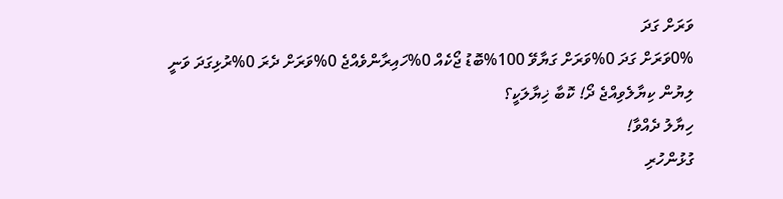ވަރަށް ގަދަ
0%ވަރަށް ގަދަ 0%ވަރަށް ގަޔާވޭ 100%ބޮޑު ޖޯކެއް 0%ހައިރާންވެއްޖެ 0%ވަރަށް ދެރަ 0%ރުޅިގަދަ ވަނީ
ލިޔުން ކިޔާލެވިއްޖެ ދޯ! ކޮބާ ޚިޔާލަކީ؟
ހިޔާލު ދެއްވާ!
ގުޅުންހުރި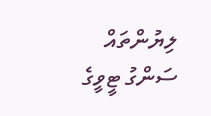ލިޔުންތައް
ސަންގު ޓީވީގެ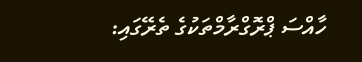ހާއްސަ ޕްރޮގްރާމްތަކުގެ ތެރޭގައި: